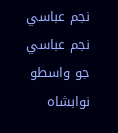نجم عباسي
نجم عباسي جو واسطو نوابشاه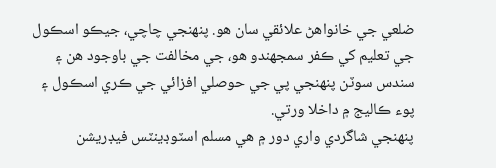ضلعي جي خانواهڻ علائقي سان هو. پنھنجي چاچي، جيڪو اسڪول جي تعليم کي ڪفر سمجهندو هو، جي مخالفت جي باوجود هن ۽ سندس سوٽن پنھنجي پي جي حوصلي افزائي جي ڪري اسڪول ۽ پوء ڪاليج ۾ داخلا ورتي.
پنھنجي شاگردي واري دور ۾ هي مسلم اسٽوڊينٽس فيڊريشن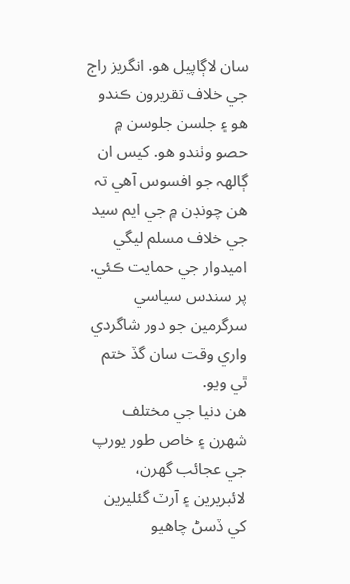سان لاڳاپيل هو. انگريز راڄ جي خلاف تقريرون ڪندو هو ۽ جلسن جلوسن ۾ حصو وٺندو هو. کيس ان ڳالھہ جو افسوس آهي تہ هن چونڊن ۾ جي ايم سيد جي خلاف مسلم ليگي اميدوار جي حمايت ڪئي. پر سندس سياسي سرگرمين جو دور شاگردي واري وقت سان گڏ ختم ٿي ويو.
هن دنيا جي مختلف شھرن ۽ خاص طور يورپ جي عجائب گهرن، لائبريرين ۽ آرٽ گئليرين کي ڏسڻ چاهيو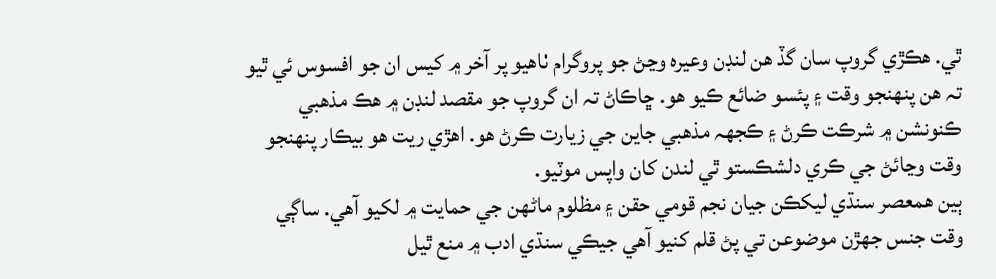ٿي. هڪڙي گروپ سان گڏ هن لنڊن وعيره وڃڻ جو پروگرام ٺاهيو پر آخر ۾ کيس ان جو افسوس ئي ٿيو تہ هن پنھنجو وقت ۽ پئسو ضائع ڪيو هو. ڇاڪاڻ تہ ان گروپ جو مقصد لنڊن ۾ هڪ مذهبي ڪنونشن ۾ شرڪت ڪرڻ ۽ ڪجهہ مذهبي جاين جي زيارت ڪرڻ هو. اهڙي ريت هو بيڪار پنھنجو وقت وڃائڻ جي ڪري دلشڪستو ٿي لندن کان واپس موٽيو.
ٻين همعصر سنڌي ليکڪن جيان نجم قومي حقن ۽ مظلوم ماڻھن جي حمايت ۾ لکيو آهي. ساڳي وقت جنس جھڙن موضوعن تي پڻ قلم کنيو آهي جيڪي سنڌي ادب ۾ منع ٿيل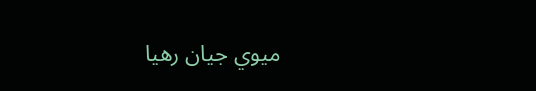ميوي جيان رهيا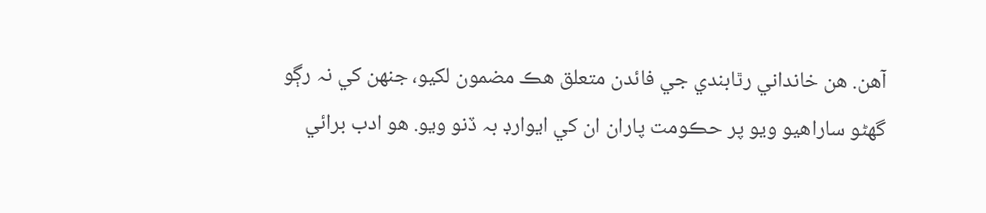آهن. هن خانداني رٿابندي جي فائدن متعلق هڪ مضمون لکيو، جنھن کي نہ رڳو گهڻو ساراهيو ويو پر حڪومت پاران ان کي ايوارڊ بہ ڏنو ويو. هو ادب برائي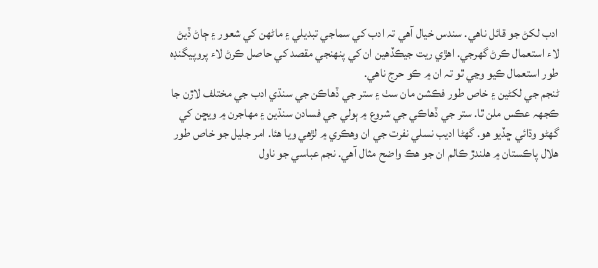ادب لکڻ جو قائل ناهي. سندس خيال آهي تہ ادب کي سماجي تبديلي ۽ ماڻھن کي شعور ۽ ڄاڻ ڏيڻ لاء استعمال ڪرڻ گهرجي. اهڙي ريت جيڪڏهين ان کي پنھنجي مقصد کي حاصل ڪرڻ لاء پروپيگنڊہ طور استعمال ڪيو وڃي ٿو تہ ان ۾ ڪو حرج ناهي.
ڻنجم جي لکڻين ۽ خاص طور فڪشن مان سٺ ۽ ستر جي ڏهاڪن جي سنڌي ادب جي مختلف لاڙن جا ڪجهہ عڪس ملن ٿا. ستر جي ڏهاڪي جي شروع ۾ ٻولي جي فسادن سنڌين ۽ مھاجرن ۾ ويڇن کي گهڻو وڌائي ڇڏيو هو. گهڻا اديب نسلي نفرت جي ان وهڪري ۾ لڙهي ويا هئا. امر جليل جو خاص طور هلال پاڪستان ۾ هلندڙ ڪالم ان جو هڪ واضح مثال آهي. نجم عباسي جو ناول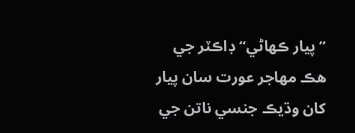”پيار ڪھاڻي“ ڊاڪٽر جي هڪ مھاجر عورت سان پيار کان وڌيڪ جنسي ناتن جي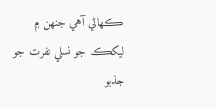ڪھاڻي آهي جنھن ۾ ليکڪ جو نسلي نفرت جو جذبو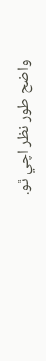واضح طور نظر اچي ٿو.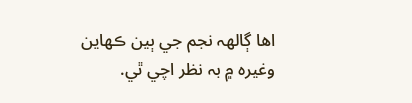اها ڳالھہ نجم جي ٻين ڪھاين وغيرہ ۾ بہ نظر اچي ٿي.